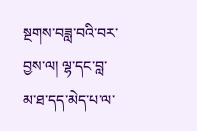སྔགས་བཟླ་བའི་བར་བྱས་ལ། ལྷ་དང་བླ་མ་ཐ་དད་མེད་པ་ལ་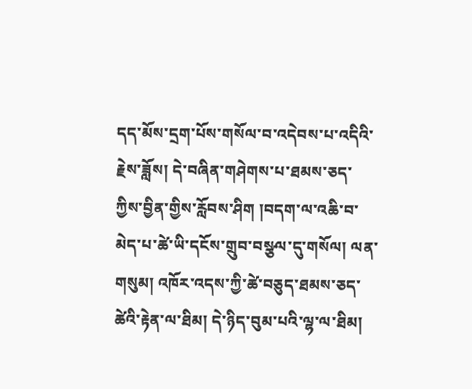དད་མོས་དྲག་པོས་གསོལ་བ་འདེབས་པ་འདིའི་རྗེས་ཟློས། དེ་བཞིན་གཤེགས་པ་ཐམས་ཅད་ཀྱིས་བྱིན་གྱིས་རློབས་ཤིག །བདག་ལ་འཆི་བ་མེད་པ་ཚེ་ཡི་དངོས་གྲུབ་བསྩལ་དུ་གསོལ། ལན་གསུམ། འཁོར་འདས་ཀྱི་ཚེ་བཅུད་ཐམས་ཅད་ཚེའི་རྟེན་ལ་ཐིམ། དེ་ཉིད་བུམ་པའི་ལྷ་ལ་ཐིམ།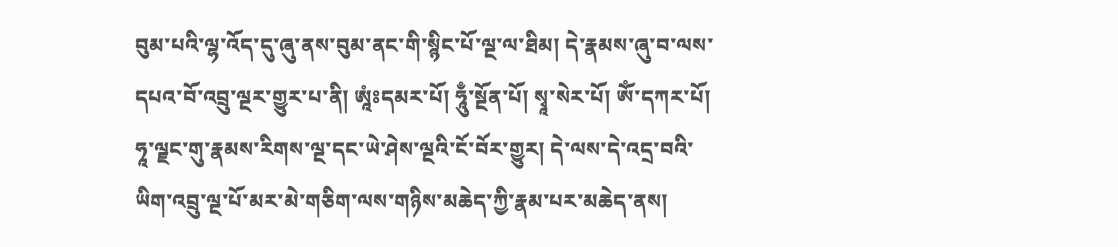བུམ་པའི་ལྷ་འོད་དུ་ཞུ་ནས་བུམ་ནང་གི་སྙིང་པོ་ལྔ་ལ་ཐིམ། དེ་རྣམས་ཞུ་བ་ལས་དཔའ་བོ་འབྲུ་ལྔར་གྱུར་པ་ནི། ཨཱཾཿདམར་པོ། ཧཱུྃ་སྔོན་པོ། སྭཱ་སེར་པོ། ཨོཾ་དཀར་པོ། ཧཱ་ལྗང་གུ་རྣམས་རིགས་ལྔ་དང་ཡེ་ཤེས་ལྔའི་ངོ་བོར་གྱུར། དེ་ལས་དེ་འདྲ་བའི་ཡིག་འབྲུ་ལྔ་པོ་མར་མེ་གཅིག་ལས་གཉིས་མཆེད་ཀྱི་རྣམ་པར་མཆེད་ནས།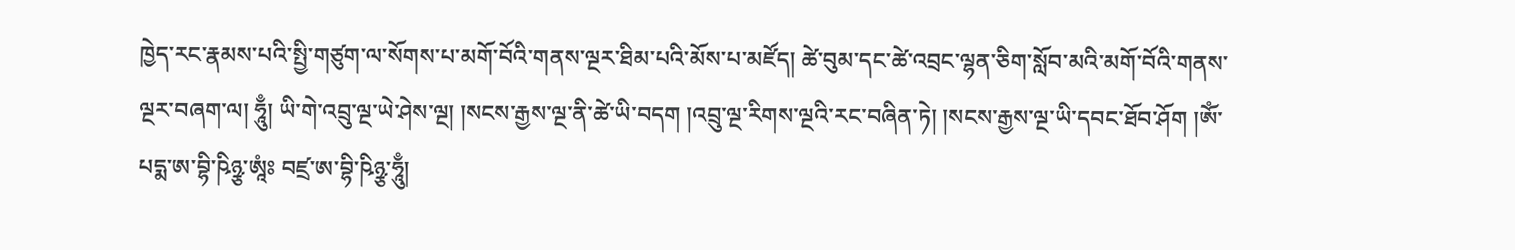ཁྱེད་རང་རྣམས་པའི་སྤྱི་གཙུག་ལ་སོགས་པ་མགོ་བོའི་གནས་ལྔར་ཐིམ་པའི་མོས་པ་མཛོད། ཚེ་བུམ་དང་ཚེ་འབྲང་ལྷན་ཅིག་སློབ་མའི་མགོ་བོའི་གནས་ལྔར་བཞག་ལ། ཧཱུྃ། ཡི་གེ་འབྲུ་ལྔ་ཡེ་ཤེས་ལྔ། །སངས་རྒྱས་ལྔ་ནི་ཚེ་ཡི་བདག །འབྲུ་ལྔ་རིགས་ལྔའི་རང་བཞིན་ཏེ། །སངས་རྒྱས་ལྔ་ཡི་དབང་ཐོབ་ཤོག །ཨོཾ་པདྨ་ཨ་བྷི་ཥིཉྩ་ཨཱཾཿ བཛྲ་ཨ་བྷི་ཥིཉྩ་ཧཱུྃ།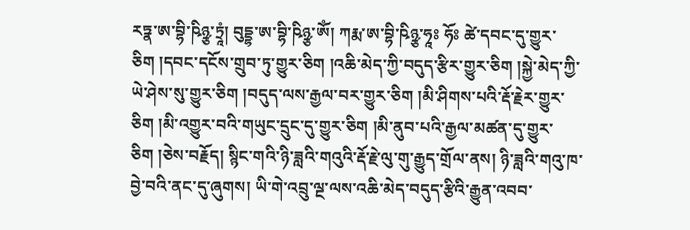རཏྣ་ཨ་བྷི་ཥིཉྩ་ཏྲཱཾ། བུདྡྷ་ཨ་བྷི་ཥིཉྩ་ཨོཾ། ཀརྨ་ཨ་བྷི་ཥིཉྩ་ཧཱཿ ཧོཿ ཚེ་དབང་དུ་གྱུར་ཅིག །དབང་དངོས་གྲུབ་ཏུ་གྱུར་ཅིག །འཆི་མེད་ཀྱི་བདུད་རྩིར་གྱུར་ཅིག །སྐྱེ་མེད་ཀྱི་ཡེ་ཤེས་སུ་གྱུར་ཅིག །བདུད་ལས་རྒྱལ་བར་གྱུར་ཅིག །མི་ཤིགས་པའི་རྡོ་རྗེར་གྱུར་ཅིག །མི་འགྱུར་བའི་གཡུང་དྲུང་དུ་གྱུར་ཅིག །མི་ནུབ་པའི་རྒྱལ་མཚན་དུ་གྱུར་ཅིག །ཅེས་བརྗོད། སྙིང་གའི་ཉི་ཟླའི་གའུའི་རྡོ་རྗེ་ལུ་གུ་རྒྱུད་གྲོལ་ནས། ཉི་ཟླའི་གའུ་ཁ་བྱེ་བའི་ནང་དུ་ཞུགས། ཡི་གེ་འབྲུ་ལྔ་ལས་འཆི་མེད་བདུད་རྩིའི་རྒྱུན་འབབ་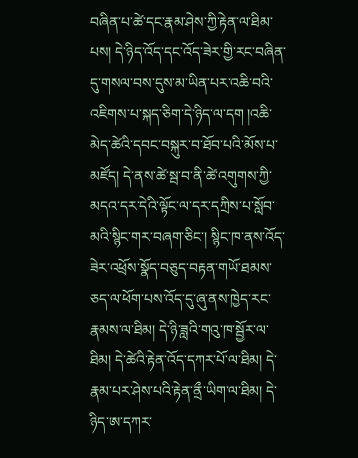བཞིན་པ་ཚེ་དང་རྣམ་ཤེས་ཀྱི་རྟེན་ལ་ཐིམ་པས། དེ་ཉིད་འོད་དང་འོད་ཟེར་གྱི་རང་བཞིན་དུ་གསལ་བས་དུས་མ་ཡིན་པར་འཆི་བའི་འཇིགས་པ་སྐད་ཅིག་དེ་ཉིད་ལ་དག །འཆི་མེད་ཚེའི་དབང་བསྐུར་བ་ཐོབ་པའི་མོས་པ་མཛོད། དེ་ནས་ཚེ་སྦ་བ་ནི་ཚེ་འགུགས་ཀྱི་མདའ་དར་དེའི་ལྟོང་ལ་དར་དཀྲིས་པ་སློབ་མའི་སྙིང་གར་བཞག་ཅིང་། སྙིང་ཁ་ནས་འོད་ཟེར་འཕྲོས་སྣོད་བཅུད་བརྟན་གཡོ་ཐམས་ཅད་ལ་ཕོག་པས་འོད་དུ་ཞུ་ནས་ཁྱེད་རང་རྣམས་ལ་ཐིམ། དེ་ཉི་ཟླའི་གའུ་ཁ་སྦྱོར་ལ་ཐིམ། དེ་ཚེའི་རྟེན་འོད་དཀར་པོ་ལ་ཐིམ། དེ་རྣམ་པར་ཤེས་པའི་རྟེན་ནྲྀ་ཡིག་ལ་ཐིམ། དེ་ཉིད་ཨ་དཀར་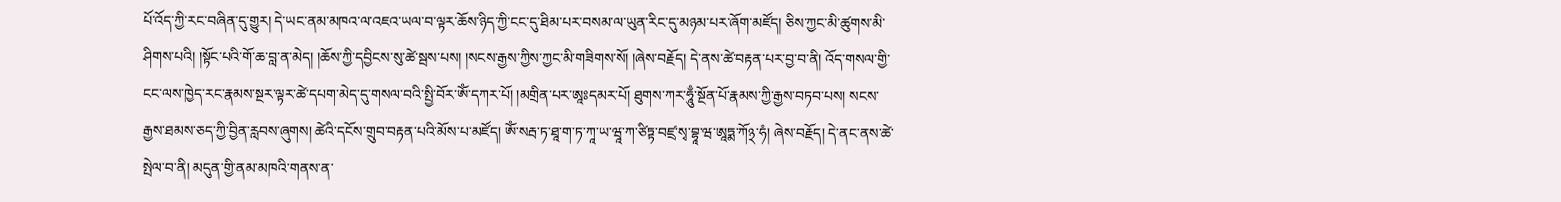པོ་འོད་ཀྱི་རང་བཞིན་དུ་གྱུར། དེ་ཡང་ནམ་མཁའ་ལ་འཇའ་ཡལ་བ་ལྟར་ཆོས་ཉིད་ཀྱི་ངང་དུ་ཐིམ་པར་བསམ་ལ་ཡུན་རིང་དུ་མཉམ་པར་ཞོག་མཛོད། ཅིས་ཀྱང་མི་ཚུགས་མི་ཤིགས་པའི། །སྟོང་པའི་གོ་ཆ་བླ་ན་མེད། །ཆོས་ཀྱི་དབྱིངས་སུ་ཚེ་སྦས་པས། །སངས་རྒྱས་ཀྱིས་ཀྱང་མི་གཟིགས་སོ། །ཞེས་བརྗོད། དེ་ནས་ཚེ་བརྟན་པར་བྱ་བ་ནི། འོད་གསལ་གྱི་ངང་ལས་ཁྱེད་རང་རྣམས་སྔར་ལྟར་ཚེ་དཔག་མེད་དུ་གསལ་བའི་སྤྱི་བོར་ཨོཾ་དཀར་པོ། །མགྲིན་པར་ཨཱཿདམར་པོ། ཐུགས་ཀར་ཧཱུྃ་སྔོན་པོ་རྣམས་ཀྱི་རྒྱས་བཏབ་པས། སངས་རྒྱས་ཐམས་ཅད་ཀྱི་བྱིན་རླབས་ཞུགས། ཚེའི་དངོས་གྲུབ་བརྟན་པའི་མོས་པ་མཛོད། ཨོཾ་སརྦ་ཏ་ཐཱ་ག་ཏ་ཀཱ་ཡ་ཝཱ་ཀ་ཙིཏྟ་བཛྲ་སྭ་བྷཱ་ཝ་ཨཱཏྨ་ཀོ྅་ཧཾ། ཞེས་བརྗོད། དེ་ནང་ནས་ཚེ་སྤེལ་བ་ནི། མདུན་གྱི་ནམ་མཁའི་གནས་ན་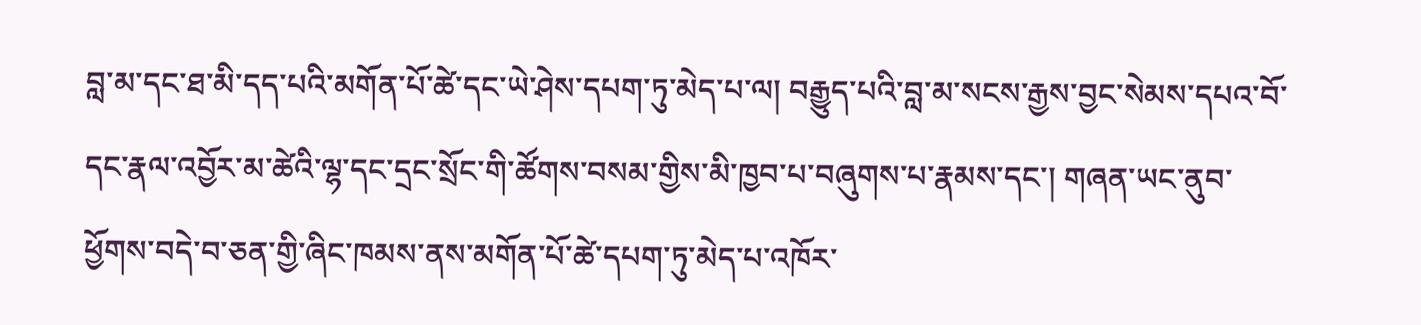བླ་མ་དང་ཐ་མི་དད་པའི་མགོན་པོ་ཚེ་དང་ཡེ་ཤེས་དཔག་ཏུ་མེད་པ་ལ། བརྒྱུད་པའི་བླ་མ་སངས་རྒྱས་བྱང་སེམས་དཔའ་བོ་དང་རྣལ་འབྱོར་མ་ཚེའི་ལྷ་དང་དྲང་སྲོང་གི་ཚོགས་བསམ་གྱིས་མི་ཁྱབ་པ་བཞུགས་པ་རྣམས་དང་། གཞན་ཡང་ནུབ་ཕྱོགས་བདེ་བ་ཅན་གྱི་ཞིང་ཁམས་ནས་མགོན་པོ་ཚེ་དཔག་ཏུ་མེད་པ་འཁོར་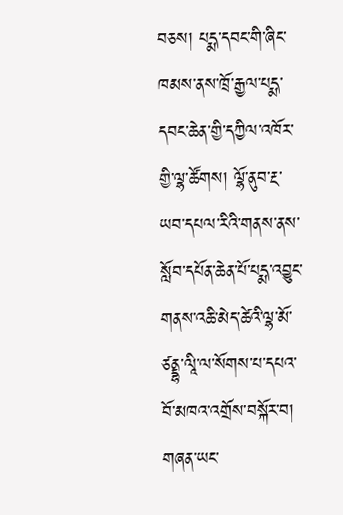བཅས། པདྨ་དབང་གི་ཞིང་ཁམས་ནས་ཁྲོ་རྒྱལ་པདྨ་དབང་ཆེན་གྱི་དཀྱིལ་འཁོར་གྱི་ལྷ་ཚོགས། ལྷོ་ནུབ་རྔ་ཡབ་དཔལ་རིའི་གནས་ནས་སློབ་དཔོན་ཆེན་པོ་པདྨ་འབྱུང་གནས་འཆི་མེད་ཚེའི་ལྷ་མོ་ཙནྡྷ་ལཱི་ལ་སོགས་པ་དཔའ་བོ་མཁའ་འགྲོས་བསྐོར་བ། གཞན་ཡང་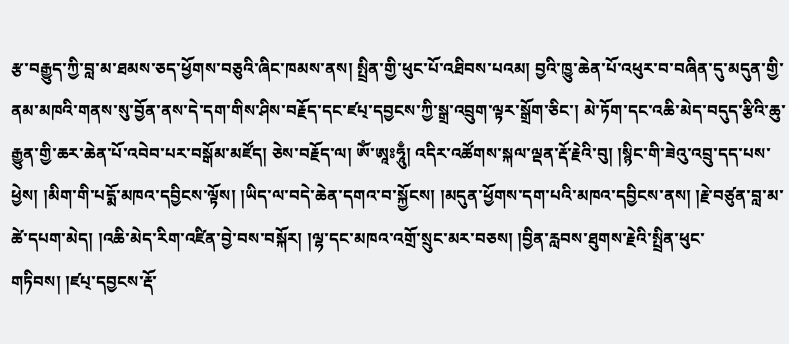རྩ་བརྒྱུད་ཀྱི་བླ་མ་ཐམས་ཅད་ཕྱོགས་བཅུའི་ཞིང་ཁམས་ནས། སྤྲིན་གྱི་ཕུང་པོ་འཐིབས་པའམ། བྱའི་ཁྱུ་ཆེན་པོ་འཕུར་བ་བཞིན་དུ་མདུན་གྱི་ནམ་མཁའི་གནས་སུ་བྱོན་ནས་དེ་དག་གིས་ཤིས་བརྗོད་དང་ཛཔ྄་དབྱངས་ཀྱི་སྒྲ་འབྲུག་ལྟར་སྒྲོག་ཅིང་། མེ་ཏོག་དང་འཆི་མེད་བདུད་རྩིའི་ཆུ་རྒྱུན་གྱི་ཆར་ཆེན་པོ་འབེབ་པར་བསྒོམ་མཛོད། ཅེས་བརྗོད་ལ། ཨོཾ་ཨཱཿཧཱུྃ། འདིར་འཚོགས་སྐལ་ལྡན་རྡོ་རྗེའི་བུ། །སྙིང་གི་ཟེའུ་འབྲུ་དད་པས་ཕྱེས། །མིག་གི་པདྨོ་མཁའ་དབྱིངས་ལྟོས། །ཡིད་ལ་བདེ་ཆེན་དགའ་བ་སྐྱོངས། །མདུན་ཕྱོགས་དག་པའི་མཁའ་དབྱིངས་ནས། །རྗེ་བཙུན་བླ་མ་ཚེ་དཔག་མེད། །འཆི་མེད་རིག་འཛིན་བྱེ་བས་བསྐོར། །ལྷ་དང་མཁའ་འགྲོ་སྲུང་མར་བཅས། །བྱིན་རླབས་ཐུགས་རྗེའི་སྤྲིན་ཕུང་གཏིབས། །ཛཔ྄་དབྱངས་རྡོ་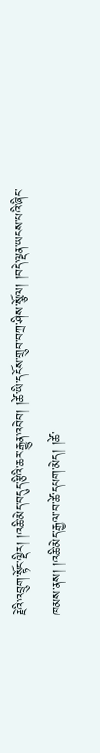རྗེའི་འབྲུག་སྟོང་ལྡིར། །འཆི་མེད་བདུད་རྩིའི་ཆར་རྒྱུན་འབེབ། །ཚེ་ཡི་དངོས་གྲུབ་བཀྲ་ཤིས་སྩོལ། །བདེ་ལྡན་ཡངས་པའི་ཞིང་ཁམས་ནས། །འཆི་མེད་རྒྱལ་བ་ཚེ་དཔག་མེད། །ཚེ་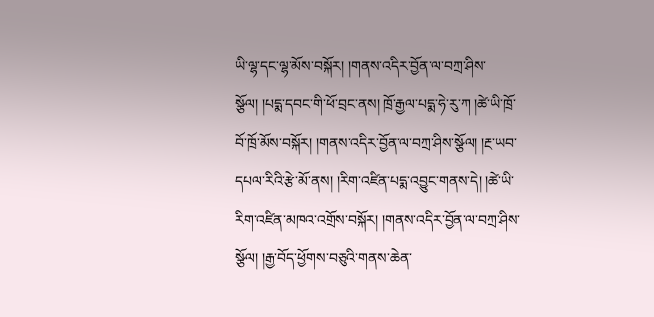ཡི་ལྷ་དང་ལྷ་མོས་བསྐོར། །གནས་འདིར་བྱོན་ལ་བཀྲ་ཤིས་སྩོལ། །པདྨ་དབང་གི་ཕོ་བྲང་ནས། ཁྲོ་རྒྱལ་པདྨ་ཧེ་རུ་ཀ །ཚེ་ཡི་ཁྲོ་བོ་ཁྲོ་མོས་བསྐོར། །གནས་འདིར་བྱོན་ལ་བཀྲ་ཤིས་སྩོལ། །རྔ་ཡབ་དཔལ་རིའི་རྩེ་མོ་ནས། །རིག་འཛིན་པདྨ་འབྱུང་གནས་དེ། །ཚེ་ཡི་རིག་འཛིན་མཁའ་འགྲོས་བསྐོར། །གནས་འདིར་བྱོན་ལ་བཀྲ་ཤིས་སྩོལ། །རྒྱ་བོད་ཕྱོགས་བཅུའི་གནས་ཆེན་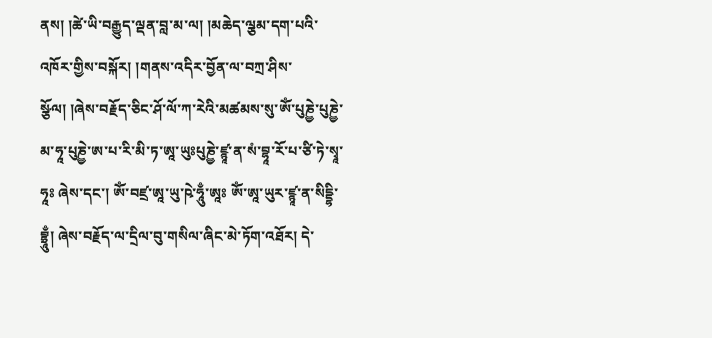ནས། །ཚེ་ཡི་བརྒྱུད་ལྡན་བླ་མ་ལ། །མཆེད་ལྕམ་དག་པའི་འཁོར་གྱིས་བསྐོར། །གནས་འདིར་བྱོན་ལ་བཀྲ་ཤིས་སྩོལ། །ཞེས་བརྗོད་ཅིང་ཤོ་ལོ་ཀ་རེའི་མཚམས་སུ་ཨོཾ་པུཎྱེ་པུཎྱེ་མ་ཧཱ་པུཎྱེ་ཨ་པ་རི་མི་ཏ་ཨཱ་ཡུཿཔུཎྱེ་ཛྙཱ་ན་སཾ་བྷཱ་རོ་པ་ཙི་ཏེ་སྭཱ་ཧཱཿ ཞེས་དང་། ཨོཾ་བཛྲ་ཨཱ་ཡུ་ཥེ་ཧཱུྃ་ཨཱཿ ཨོཾ་ཨཱ་ཡུར་ཛྙཱ་ན་སིདྡྷི་བྷྲཱུྃ། ཞེས་བརྗོད་ལ་དྲིལ་བུ་གསིལ་ཞིང་མེ་ཏོག་འཐོར། དེ་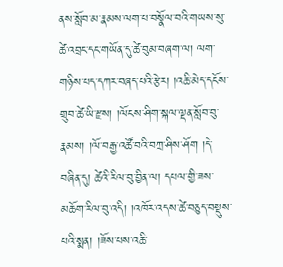ནས་སློབ་མ་རྣམས་ལག་པ་བསྣོལ་བའི་གཡས་སུ་ཚེ་འབྲང་དང་གཡོན་དུ་ཚེ་བུམ་བཞག་ལ། ལག་གཉིས་པད་དཀར་བཞད་པའི་རྩེར། །འཆི་མེད་དངོས་གྲུབ་ཚེ་ཡི་རྫས། །ལོངས་ཤིག་སྐལ་ལྡན་སློབ་བུ་རྣམས། །ལོ་བརྒྱ་འཚོ་བའི་བཀྲ་ཤིས་ཤོག །དེ་བཞིན་དུ། ཚེའི་རིལ་བུ་བྱིན་ལ། དཔལ་གྱི་ཟས་མཆོག་རིལ་བུ་འདི། །འཁོར་འདས་ཚེ་བཅུད་བསྡུས་པའི་སྨན། །ཟོས་པས་འཆི་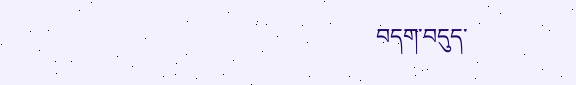བདག་བདུད་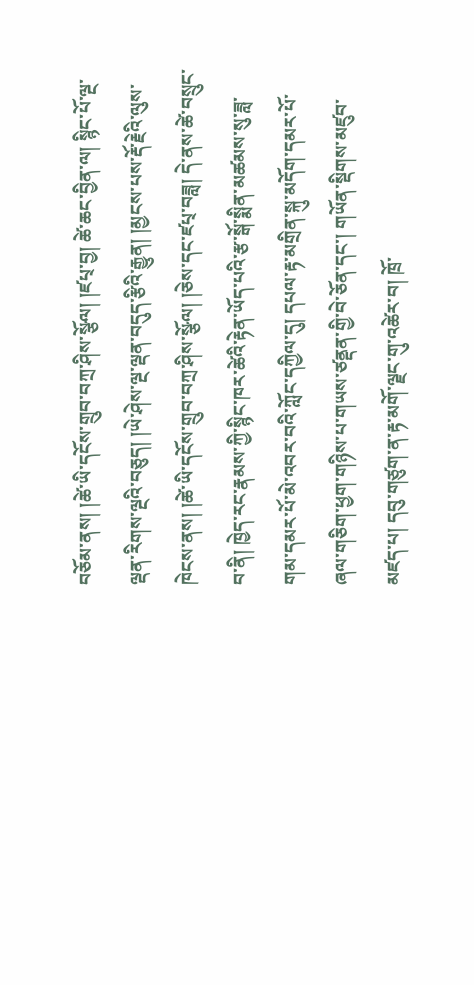བཅོམ་ནས། །ཚེ་ཡི་དངོས་གྲུབ་བཀྲ་ཤིས་སྩོལ། །ཛཔ྄་བྱ། ཚེ་ཆང་བྱིན་ལ། སྙིང་པོ་ལྔ་ལྡན་རིགས་ལྔའི་བཅུད། །ཡེ་ཤེས་ལྔ་ལྡན་བདུད་རྩིའི་རྒྱུན། །མྱངས་པས་རྡོ་རྗེའི་ལུས་ཁེངས་ནས། །ཚེ་ཡི་དངོས་གྲུབ་བཀྲ་ཤིས་སྩོལ། །ཅེས་དང་ཛཔ྄་བཟླ། དེ་ནས་ཚེ་བསྲུང་བ་ནི། ཁྱེད་རང་རྣམས་ཀྱི་སྙིང་ཁར་ཚེའི་རྟེན་ཡོད་པའི་རྩ་སྒོ་སྨིན་མཚམས་སུ་ཟླ་གམ་དམར་པོ་མེ་འབར་བའི་ཀློང་དཀྱིལ་དུ། དཔལ་རྟ་མགྲིན་སྐུ་མདོག་དམར་པོ་ཞལ་གཅིག་ཕྱག་གཉིས་པ་གཡས་ཙནྡན་གྱི་བེ་ཅོན་དང་། གཡོན་སྡིགས་མཛུབ་མཛད་པ། དབུ་གཙུག་ན་རྟ་མགོ་ལྗང་གུ་འཚེར་བ། ཁྲོ་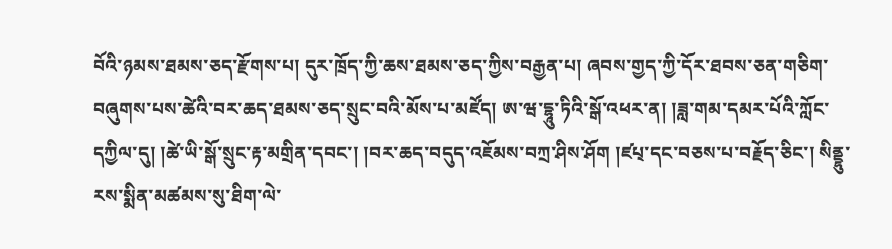བོའི་ཉམས་ཐམས་ཅད་རྫོགས་པ། དུར་ཁྲོད་ཀྱི་ཆས་ཐམས་ཅད་ཀྱིས་བརྒྱན་པ། ཞབས་གྱད་ཀྱི་དོར་ཐབས་ཅན་གཅིག་བཞུགས་པས་ཚེའི་བར་ཆད་ཐམས་ཅད་སྲུང་བའི་མོས་པ་མཛོད། ཨ་ཝ་དྷཱུ་ཏིའི་སྒོ་འཕར་ན། །ཟླ་གམ་དམར་པོའི་ཀློང་དཀྱིལ་དུ། །ཚེ་ཡི་སྒོ་སྲུང་རྟ་མགྲིན་དབང་། །བར་ཆད་བདུད་འཇོམས་བཀྲ་ཤིས་ཤོག །ཛཔ྄་དང་བཅས་པ་བརྗོད་ཅིང་། སིནྡྷུ་རས་སྨིན་མཚམས་སུ་ཐིག་ལེ་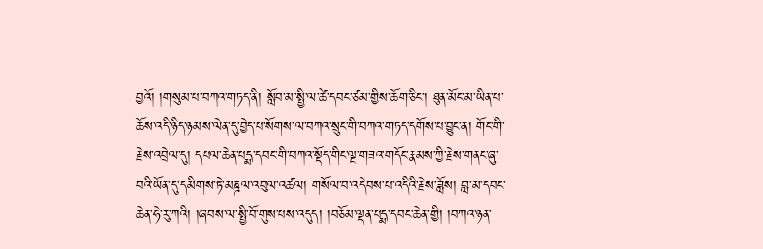བྱའོ། །གསུམ་པ་བཀའ་གཏད་ནི། སློབ་མ་སྤྱི་ལ་ཚེ་དབང་ཙམ་གྱིས་ཆོག་ཅིང་། ཐུན་མོང་མ་ཡིན་པ་ཆོས་འདི་ཉིད་ཉམས་ལེན་དུ་བྱེད་པ་སོགས་ལ་བཀའ་སྲུང་གི་བཀའ་གཏད་དགོས་པ་བྱུང་ན། གོང་གི་རྗེས་འབྲེལ་དུ། དཔལ་ཆེན་པདྨ་དབང་གི་བཀའ་སྡོད་གིང་ལྔ་གཟའ་གདོང་རྣམས་ཀྱི་རྗེས་གནང་ཞུ་བའི་ཡོན་དུ་དམིགས་ཏེ་མཎྜལ་འབུལ་འཚལ། གསོལ་བ་འདེབས་པ་འདིའི་རྗེས་ཟློས། བླ་མ་དབང་ཆེན་ཧེ་རུ་ཀའི། །ཞབས་ལ་སྤྱི་བོ་གུས་པས་འདུད། །བཅོམ་ལྡན་པདྨ་དབང་ཆེན་གྱི། །བཀའ་ཉན་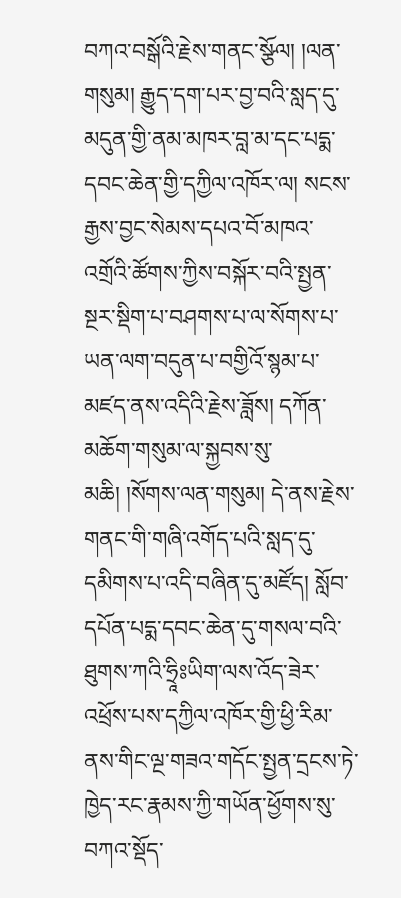བཀའ་བསྒོའི་རྗེས་གནང་སྩོལ། །ལན་གསུམ། རྒྱུད་དག་པར་བྱ་བའི་སླད་དུ་མདུན་གྱི་ནམ་མཁར་བླ་མ་དང་པདྨ་དབང་ཆེན་གྱི་དཀྱིལ་འཁོར་ལ། སངས་རྒྱས་བྱང་སེམས་དཔའ་བོ་མཁའ་འགྲོའི་ཚོགས་ཀྱིས་བསྐོར་བའི་སྤྱན་སྔར་སྡིག་པ་བཤགས་པ་ལ་སོགས་པ་ཡན་ལག་བདུན་པ་བགྱིའོ་སྙམ་པ་མཛད་ནས་འདིའི་རྗེས་ཟློས། དཀོན་མཆོག་གསུམ་ལ་སྐྱབས་སུ་མཆི། །སོགས་ལན་གསུམ། དེ་ནས་རྗེས་གནང་གི་གཞི་འགོད་པའི་སླད་དུ་དམིགས་པ་འདི་བཞིན་དུ་མཛོད། སློབ་དཔོན་པདྨ་དབང་ཆེན་དུ་གསལ་བའི་ཐུགས་ཀའི་ཧྲཱིཿཡིག་ལས་འོད་ཟེར་འཕྲོས་པས་དཀྱིལ་འཁོར་གྱི་ཕྱི་རིམ་ནས་གིང་ལྔ་གཟའ་གདོང་སྤྱན་དྲངས་ཏེ་ཁྱེད་རང་རྣམས་ཀྱི་གཡོན་ཕྱོགས་སུ་བཀའ་སྡོད་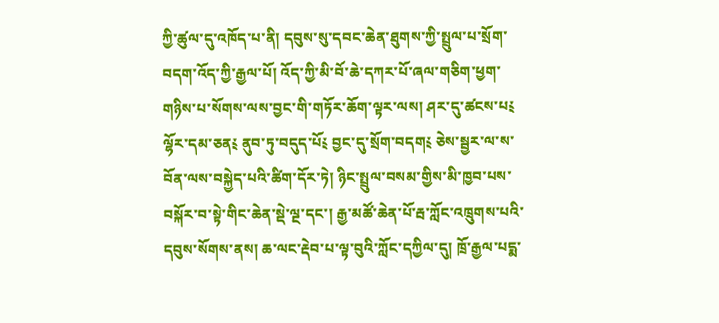ཀྱི་ཚུལ་དུ་འཁོད་པ་ནི། དབུས་སུ་དབང་ཆེན་ཐུགས་ཀྱི་སྤྲུལ་པ་སྲོག་བདག་འོད་ཀྱི་རྒྱལ་པོ། འོད་ཀྱི་མི་བོ་ཆེ་དཀར་པོ་ཞལ་གཅིག་ཕྱག་གཉིས་པ་སོགས་ལས་བྱང་གི་གཏོར་ཆོག་ལྟར་ལས། ཤར་དུ་ཚངས་པ༴ ལྷོར་དམ་ཅན༴ ནུབ་ཏུ་བདུད་པོ༴ བྱང་དུ་སྲོག་བདག༴ ཅེས་སྦྱར་ལ་ས་བོན་ལས་བསྐྱེད་པའི་ཚིག་དོར་ཏེ། ཉིང་སྤྲུལ་བསམ་གྱིས་མི་ཁྱབ་པས་བསྐོར་བ་སྟེ་གིང་ཆེན་སྡེ་ལྔ་དང་། རྒྱ་མཚོ་ཆེན་པོ་རྦ་ཀློང་འཁྲུགས་པའི་དབུས་སོགས་ནས། ཆ་ལང་རྡེབ་པ་ལྟ་བུའི་ཀློང་དཀྱིལ་དུ། ཁྲོ་རྒྱལ་པདྨ་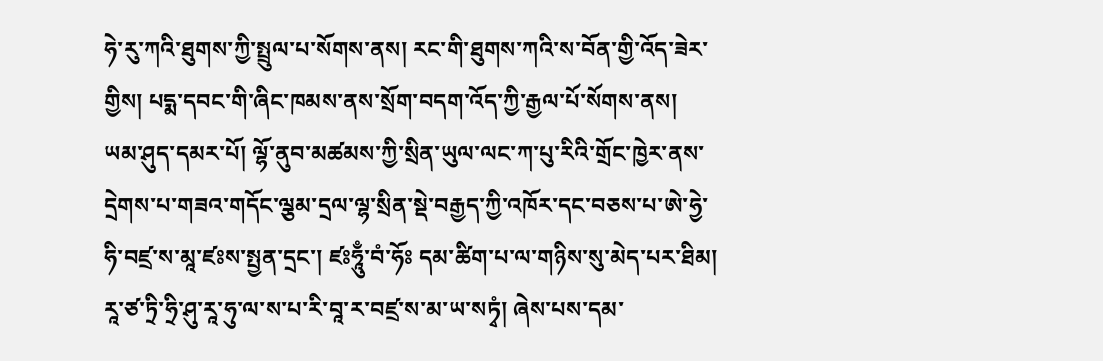ཧེ་རུ་ཀའི་ཐུགས་ཀྱི་སྤྲུལ་པ་སོགས་ནས། རང་གི་ཐུགས་ཀའི་ས་བོན་གྱི་འོད་ཟེར་གྱིས། པདྨ་དབང་གི་ཞིང་ཁམས་ནས་སྲོག་བདག་འོད་ཀྱི་རྒྱལ་པོ་སོགས་ནས། ཡམ་ཤུད་དམར་པོ། ལྷོ་ནུབ་མཚམས་ཀྱི་སྲིན་ཡུལ་ལང་ཀ་པུ་རིའི་གྲོང་ཁྱེར་ནས་དྲེགས་པ་གཟའ་གདོང་ལྕམ་དྲལ་ལྷ་སྲིན་སྡེ་བརྒྱད་ཀྱི་འཁོར་དང་བཅས་པ་ཨེ་ཧྱེ་ཧི་བཛྲ་ས་མཱ་ཛཿས་སྤྱན་དྲང་། ཛཿཧཱུྃ་བཾ་ཧོཿ དམ་ཚིག་པ་ལ་གཉིས་སུ་མེད་པར་ཐིམ། རཱ་ཙ་ཏྲི་ཧྲི་ཤུ་རཱ་ཧུ་ལ་ས་པ་རི་བཱ་ར་བཛྲ་ས་མ་ཡ་སཏྭཾ། ཞེས་པས་དམ་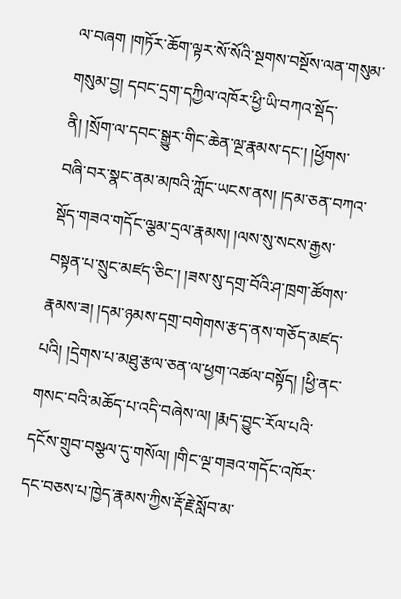ལ་བཞག །གཏོར་ཆོག་ལྟར་སོ་སོའི་སྔགས་བསྔོས་ལན་གསུམ་གསུམ་བྱ། དབང་དྲག་དཀྱིལ་འཁོར་ཕྱི་ཡི་བཀའ་སྡོད་ནི། །སྲོག་ལ་དབང་སྒྱུར་གིང་ཆེན་ལྔ་རྣམས་དང་། །ཕྱོགས་བཞི་བར་སྣང་ནམ་མཁའི་ཀློང་ཡངས་ནས། །དམ་ཅན་བཀའ་སྡོད་གཟའ་གདོང་ལྕམ་དྲལ་རྣམས། །ལས་སུ་སངས་རྒྱས་བསྟན་པ་སྲུང་མཛད་ཅིང་། །ཟས་སུ་དགྲ་བོའི་ཤ་ཁྲག་ཚོགས་རྣམས་ཟ། །དམ་ཉམས་དགྲ་བགེགས་རྩད་ནས་གཅོད་མཛད་པའི། །དྲེགས་པ་མཐུ་རྩལ་ཅན་ལ་ཕྱག་འཚལ་བསྟོད། །ཕྱི་ནང་གསང་བའི་མཆོད་པ་འདི་བཞེས་ལ། །རྨད་བྱུང་རོལ་པའི་དངོས་གྲུབ་བསྩལ་དུ་གསོལ། །གིང་ལྔ་གཟའ་གདོང་འཁོར་དང་བཅས་པ་ཁྱེད་རྣམས་ཀྱིས་རྡོ་རྗེ་སློབ་མ་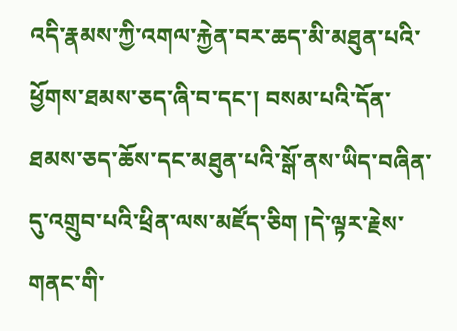འདི་རྣམས་ཀྱི་འགལ་རྐྱེན་བར་ཆད་མི་མཐུན་པའི་ཕྱོགས་ཐམས་ཅད་ཞི་བ་དང་། བསམ་པའི་དོན་ཐམས་ཅད་ཆོས་དང་མཐུན་པའི་སྒོ་ནས་ཡིད་བཞིན་དུ་འགྲུབ་པའི་ཕྲིན་ལས་མཛོད་ཅིག །དེ་ལྟར་རྗེས་གནང་གི་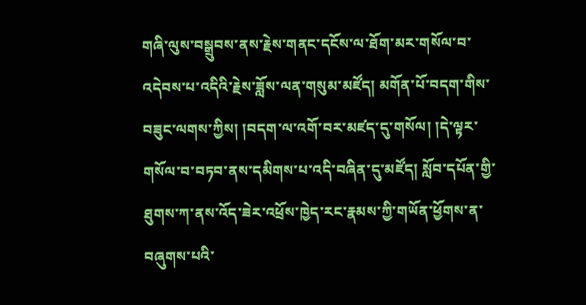གཞི་ལུས་བསྒྲུབས་ནས་རྗེས་གནང་དངོས་ལ་ཐོག་མར་གསོལ་བ་འདེབས་པ་འདིའི་རྗེས་ཟློས་ལན་གསུམ་མཛོད། མགོན་པོ་བདག་གིས་བཟུང་ལགས་ཀྱིས། །བདག་ལ་འགོ་བར་མཛད་དུ་གསོལ། །དེ་ལྟར་གསོལ་བ་བཏབ་ནས་དམིགས་པ་འདི་བཞིན་དུ་མཛོད། སློབ་དཔོན་གྱི་ཐུགས་ཀ་ནས་འོད་ཟེར་འཕྲོས་ཁྱེད་རང་རྣམས་ཀྱི་གཡོན་ཕྱོགས་ན་བཞུགས་པའི་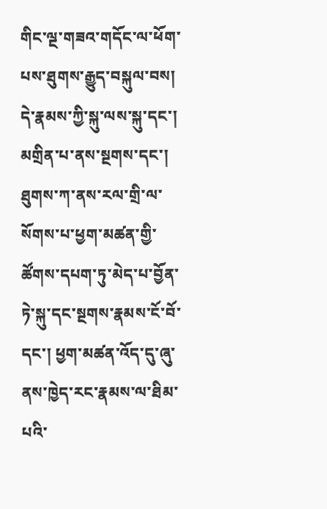གིང་ལྔ་གཟའ་གདོང་ལ་ཕོག་པས་ཐུགས་རྒྱུད་བསྐུལ་བས། དེ་རྣམས་ཀྱི་སྐུ་ལས་སྐུ་དང་། མགྲིན་པ་ནས་སྔགས་དང་། ཐུགས་ཀ་ནས་རལ་གྲི་ལ་སོགས་པ་ཕྱག་མཚན་གྱི་ཚོགས་དཔག་ཏུ་མེད་པ་བྱོན་ཏེ་སྐུ་དང་སྔགས་རྣམས་ངོ་བོ་དང་། ཕྱག་མཚན་འོད་དུ་ཞུ་ནས་ཁྱེད་རང་རྣམས་ལ་ཐིམ་པའི་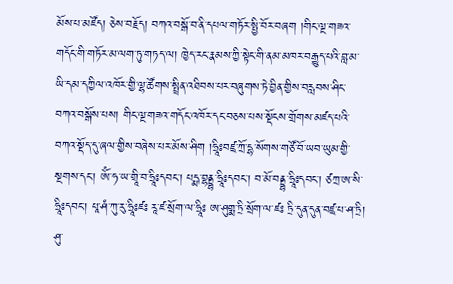མོས་པ་མཛོད། ཅེས་བརྗོད། བཀའ་བསྒོ་བ་ནི་དཔལ་གཏོར་སྤྱི་བོར་བཞག །གིང་ལྔ་གཟའ་གདོང་གི་གཏོར་མ་ལག་ཏུ་གཏད་ལ། ཁྱེད་རང་རྣམས་ཀྱི་སྟེང་གི་ནམ་མཁར་བརྒྱུད་པའི་བླ་མ་ཡི་དམ་དཀྱིལ་འཁོར་གྱི་ལྷ་ཚོགས་སྤྲིན་འཐིབས་པར་བཞུགས་ཏེ་བྱིན་གྱིས་བརླབས་ཤིང་བཀའ་བསྒོས་པས། གིང་ལྔ་གཟའ་གདོང་འཁོར་དང་བཅས་པས་སྡོངས་གྲོགས་མཛད་པའི་བཀའ་སྡོད་དུ་ཞལ་གྱིས་བཞེས་པར་མོས་ཤིག །ཧྲཱིཿབཛྲ་ཀྲོ་དྷ་སོགས་གཙོ་བོ་ཡབ་ཡུམ་གྱི་སྔགས་དང་། ཨོཾ་ཧ་ཡ་གྲཱི་བ་ཧྲཱིཿདབང་། པདྨ་བྷནྡྷ་ཧྲཱིཿདབང་། བ་མོ་བནྡྷ་ཧྲཱིཿདབང་། ཙཀྲ་ཨ་སི་ཧྲཱིཿདབང་། པཱ་ཤཾ་ཀུ་རུ་ཧྲཱིཿཛཿ རཱ་ཛ་སྲོག་ལ་ཧྲཱིཿ ཨ་ཤུགྨ་ཏྲི་སྲོག་ལ་ཛཿ ཏྲི་དུན་དུན་བཛྲ་པ་ཤ་ཏྲི། ཤུ་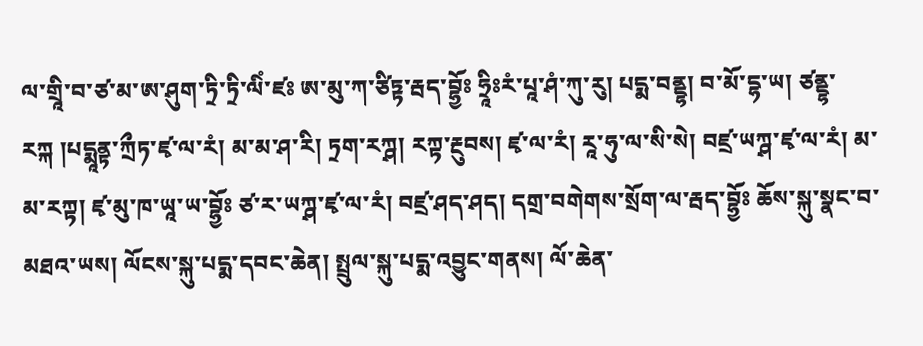ལ་གྲཱི་བ་ཙ་མ་ཨ་ཤུག་ཏྲི་ཏྲི་ལིཾ་ཛཿ ཨ་མུ་ཀ་ཙིཏྟ་རྦད་བྷྱོཿ ཧྲཱིཿརཾ་པཱ་ཤཾ་ཀུ་རུ། པདྨ་བནྡྷ། བ་མོ་དྷ་ཡ། ཙནྡྷ་རཀྐ །པདྨཱནྟ་ཀྲྀཏ་ཛྭ་ལ་རཾ། མ་མ་ཤ་རི། ཏྲག་རཀྴ། རཀྟ་རྔུབས། ཛྭ་ལ་རཾ། རཱ་ཧུ་ལ་སི་སེ། བཛྲ་ཡཀྴ་ཛྭ་ལ་རཾ། མ་མ་རཀྟ། ཛྭ་མུ་ཁ་ཡཱ་ཡ་བྷྱོཿ ཙ་ར་ཡཀྴ་ཛྭ་ལ་རཾ། བཛྲ་ཤད་ཤད། དགྲ་བགེགས་སྲོག་ལ་རྦད་བྷྱོཿ ཆོས་སྐུ་སྣང་བ་མཐའ་ཡས། ལོངས་སྐུ་པདྨ་དབང་ཆེན། སྤྲུལ་སྐུ་པདྨ་འབྱུང་གནས། ལོ་ཆེན་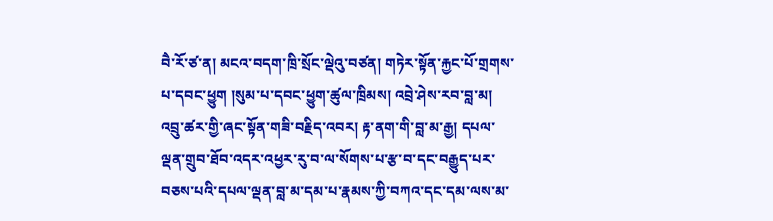བཻ་རོ་ཙ་ན། མངའ་བདག་ཁྲི་སྲོང་ལྡེའུ་བཙན། གཏེར་སྟོན་རྐྱང་པོ་གྲགས་པ་དབང་ཕྱུག །སུམ་པ་དབང་ཕྱུག་ཚུལ་ཁྲིམས། འབྲེ་ཤེས་རབ་བླ་མ། འབྲུ་ཚར་གྱི་ཞང་སྟོན་གཟི་བརྗིད་འབར། རྟ་ནག་གི་བླ་མ་རྒྱ། དཔལ་ལྡན་གྲུབ་ཐོབ་འདར་འཕྱར་རུ་བ་ལ་སོགས་པ་རྩ་བ་དང་བརྒྱུད་པར་བཅས་པའི་དཔལ་ལྡན་བླ་མ་དམ་པ་རྣམས་ཀྱི་བཀའ་དང་དམ་ལས་མ་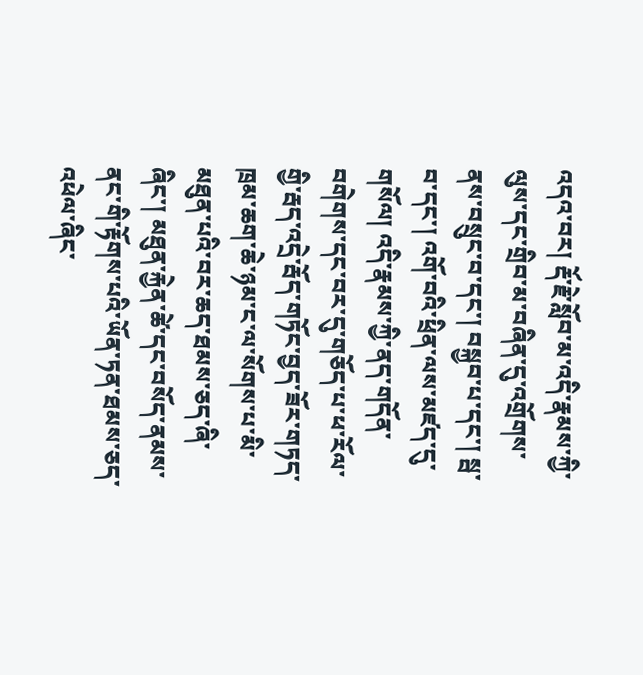འདའ་བར། རྡོ་རྗེ་སློབ་མ་འདི་རྣམས་ཀྱི་ལུས་དང་གྲིབ་མ་བཞིན་དུ་འགྲོགས་ནས་བསྲུང་བ་དང་། བསྐྱབ་པ་དང་། སྦ་བ་དང་། འགོ་བའི་ཕྲིན་ལས་མཛད་དུ་གསོལ། འདི་རྣམས་ཀྱི་ནད་གདོན་བགེགས་དང་བར་དུ་གཅོད་པ་ཕ་རོལ་གྱི་རྦད་འདྲེ་རྦོད་གཏོང་བྱད་ཟོར་གཏད་ཁྲམ་ཆག་ཆེ་ཉམ་ང་ལ་སོགས་པ་མི་མཐུན་པའི་བར་ཆད་ཐམས་ཅད་ཞི་ཞིང་། མཐུན་རྐྱེན་ཚེ་དང་བསོད་ནམས་ནང་གི་རྟོགས་པའི་ཡོན་ཏན་ཐམས་ཅད་འཕེལ་ཞིང་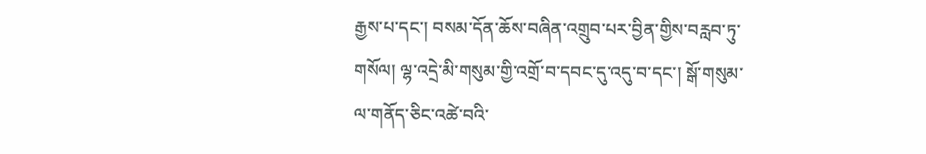རྒྱས་པ་དང་། བསམ་དོན་ཆོས་བཞིན་འགྲུབ་པར་བྱིན་གྱིས་བརླབ་ཏུ་གསོལ། ལྷ་འདྲེ་མི་གསུམ་གྱི་འགྲོ་བ་དབང་དུ་འདུ་བ་དང་། སྒོ་གསུམ་ལ་གནོད་ཅིང་འཚེ་བའི་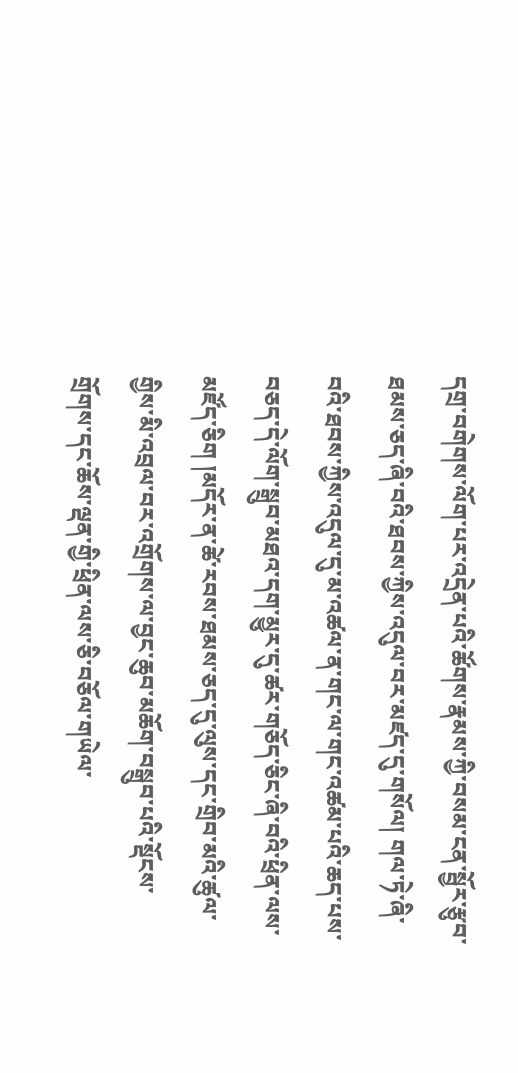དགྲ་བགེགས་ལོག་པར་འདྲེན་པའི་ཚོགས་རྣམས་ཀྱི་བསམ་ངན་སྦྱོར་རྩུབ་ཐམས་ཅད་ཞི་བའི་ཐབས་ཀྱིས་འདུལ་བར་མཛད་དུ་གསོལ། གལ་ཏེ་ཞི་བའི་ཐབས་ཀྱིས་འདུལ་དུ་མ་འཚལ་ན་གང་ལ་གང་འཚམ་པའི་ཆད་པས་བཅད་དེ་ལོག་སྒྲུབ་མཐའ་དག་མྱུར་དུ་ཚར་གཅོད་ཅིང་ཞི་བའི་ཕྲིན་ལས་མཛོད་ཅིག །མདོར་ན་ཚེ་རབས་ཐམས་ཅད་དུ་ལུས་དང་གྲིབ་མའི་ཚུལ་གྱིས་མི་འབྲལ་བར་འགྲོགས་ལ་བྱང་ཆུབ་མཆོག་བསྒྲུབ་པའི་སྡོངས་གྲོགས་དང་ཆོས་ལྡན་གྱི་ཕྲིན་ལས་ཅི་བཅོལ་གཡེལ་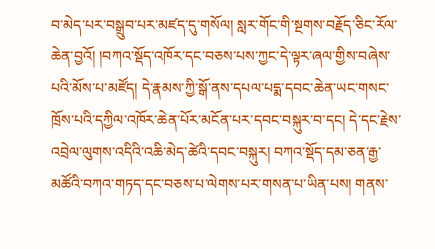བ་མེད་པར་བསྒྲུབ་པར་མཛད་དུ་གསོལ། སླར་གོང་གི་སྔགས་བརྗོད་ཅིང་རོལ་ཆེན་བྱའོ། །བཀའ་སྡོད་འཁོར་དང་བཅས་པས་ཀྱང་དེ་ལྟར་ཞལ་གྱིས་བཞེས་པའི་མོས་པ་མཛོད། དེ་རྣམས་ཀྱི་སྒོ་ནས་དཔལ་པདྨ་དབང་ཆེན་ཡང་གསང་ཁྲོས་པའི་དཀྱིལ་འཁོར་ཆེན་པོར་མངོན་པར་དབང་བསྐུར་བ་དང། དེ་དང་རྗེས་འབྲེལ་ལུགས་འདིའི་འཆི་མེད་ཚེའི་དབང་བསྐུར། བཀའ་སྡོད་དམ་ཅན་རྒྱ་མཚོའི་བཀའ་གཏད་དང་བཅས་པ་ལེགས་པར་གསན་པ་ཡིན་པས། གནས་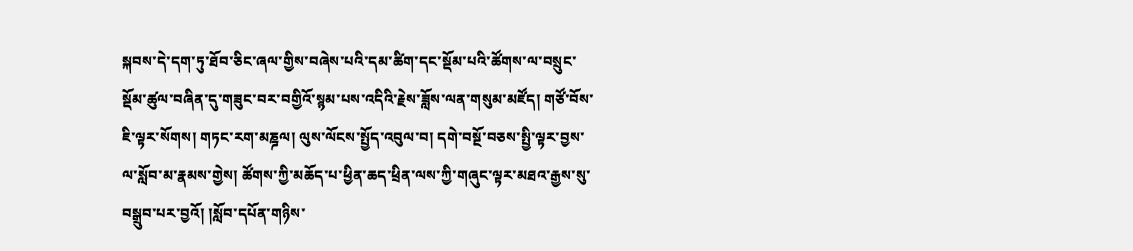སྐབས་དེ་དག་ཏུ་ཐོབ་ཅིང་ཞལ་གྱིས་བཞེས་པའི་དམ་ཚིག་དང་སྡོམ་པའི་ཚོགས་ལ་བསྲུང་སྡོམ་ཚུལ་བཞིན་དུ་གཟུང་བར་བགྱིའོ་སྙམ་པས་འདིའི་རྗེས་ཟློས་ལན་གསུམ་མཛོད། གཙོ་བོས་ཇི་ལྟར་སོགས། གཏང་རག་མཎྜལ། ལུས་ལོངས་སྤྱོད་འབུལ་བ། དགེ་བསྔོ་བཅས་སྤྱི་ལྟར་བྱས་ལ་སློབ་མ་རྣམས་གྱེས། ཚོགས་ཀྱི་མཆོད་པ་ཕྱིན་ཆད་ཕྲིན་ལས་ཀྱི་གཞུང་ལྟར་མཐའ་རྒྱས་སུ་བསྒྲུབ་པར་བྱའོ། །སློབ་དཔོན་གཉིས་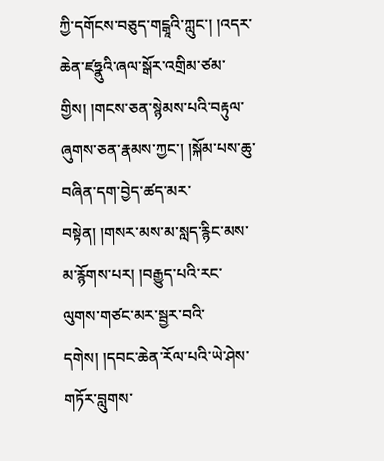ཀྱི་དགོངས་བཅུད་གངྒཱའི་ཀླུང་། །འདར་ཆེན་ཛཧྣུའི་ཞལ་སྒོར་འགྲིམ་ཙམ་གྱིས། །གངས་ཅན་སྙེམས་པའི་བརྟུལ་ཞུགས་ཅན་རྣམས་ཀྱང་། །སྐོམ་པས་ཆུ་བཞིན་དག་བྱེད་ཚད་མར་བསྟེན། །གསར་མས་མ་སླད་རྙིང་མས་མ་རྙོགས་པར། །བརྒྱུད་པའི་རང་ལུགས་གཙང་མར་སྦྱར་བའི་དགེས། །དབང་ཆེན་རོལ་པའི་ཡེ་ཤེས་གཏོར་བླུགས་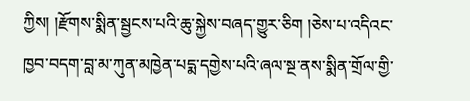ཀྱིས། །རྫོགས་སྨིན་སྦྱངས་པའི་ཆུ་སྐྱེས་བཞད་གྱུར་ཅིག །ཅེས་པ་འདིའང་ཁྱབ་བདག་བླ་མ་ཀུན་མཁྱེན་པདྨ་དགྱེས་པའི་ཞལ་སྔ་ནས་སྨིན་གྲོལ་གྱི་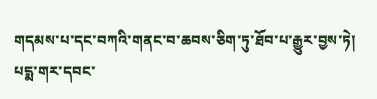གདམས་པ་དང་བཀའི་གནང་བ་ཆབས་ཅིག་ཏུ་ཐོབ་པ་རྒྱུར་བྱས་ཏེ། པདྨ་གར་དབང་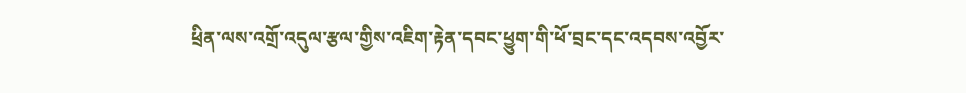ཕྲིན་ལས་འགྲོ་འདུལ་རྩལ་གྱིས་འཇིག་རྟེན་དབང་ཕྱུག་གི་ཕོ་བྲང་དང་འདབས་འབྱོར་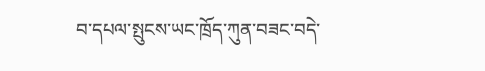བ་དཔལ་སྤུངས་ཡང་ཁྲོད་ཀུན་བཟང་བདེ་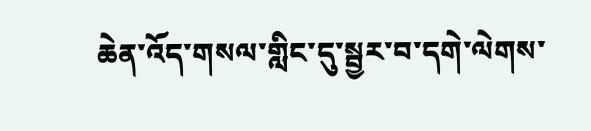ཆེན་འོད་གསལ་གླིང་དུ་སྦྱར་བ་དགེ་ལེགས་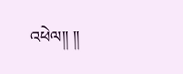འཕེལ།། །།